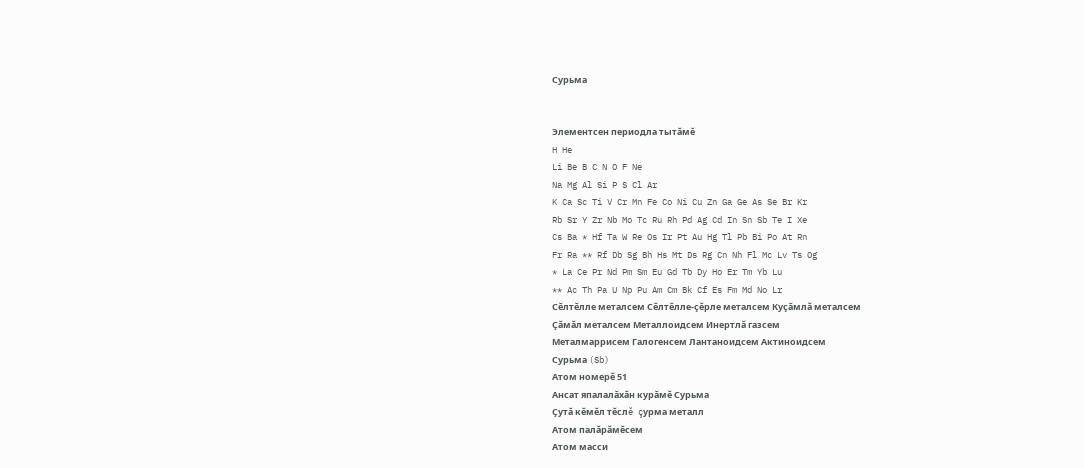Сурьма


Элементсен периодла тытăмĕ
H He
Li Be B C N O F Ne
Na Mg Al Si P S Cl Ar
K Ca Sc Ti V Cr Mn Fe Co Ni Cu Zn Ga Ge As Se Br Kr
Rb Sr Y Zr Nb Mo Tc Ru Rh Pd Ag Cd In Sn Sb Te I Xe
Cs Ba * Hf Ta W Re Os Ir Pt Au Hg Tl Pb Bi Po At Rn
Fr Ra ** Rf Db Sg Bh Hs Mt Ds Rg Cn Nh Fl Mc Lv Ts Og
* La Ce Pr Nd Pm Sm Eu Gd Tb Dy Ho Er Tm Yb Lu
** Ac Th Pa U Np Pu Am Cm Bk Cf Es Fm Md No Lr
Сĕлтĕлле металсем Сĕлтĕлле-çĕрле металсем Куçăмлă металсем
Çăмăл металсем Металлоидсем Инертлă газсем
Металмаррисем Галогенсем Лантаноидсем Актиноидсем
Сурьма (Sb)
Атом номерĕ 51
Ансат япалалăхăн курăмĕ Сурьма
Çутă кĕмĕл тĕслĕ çурма металл
Атом палăрăмĕсем
Атом масси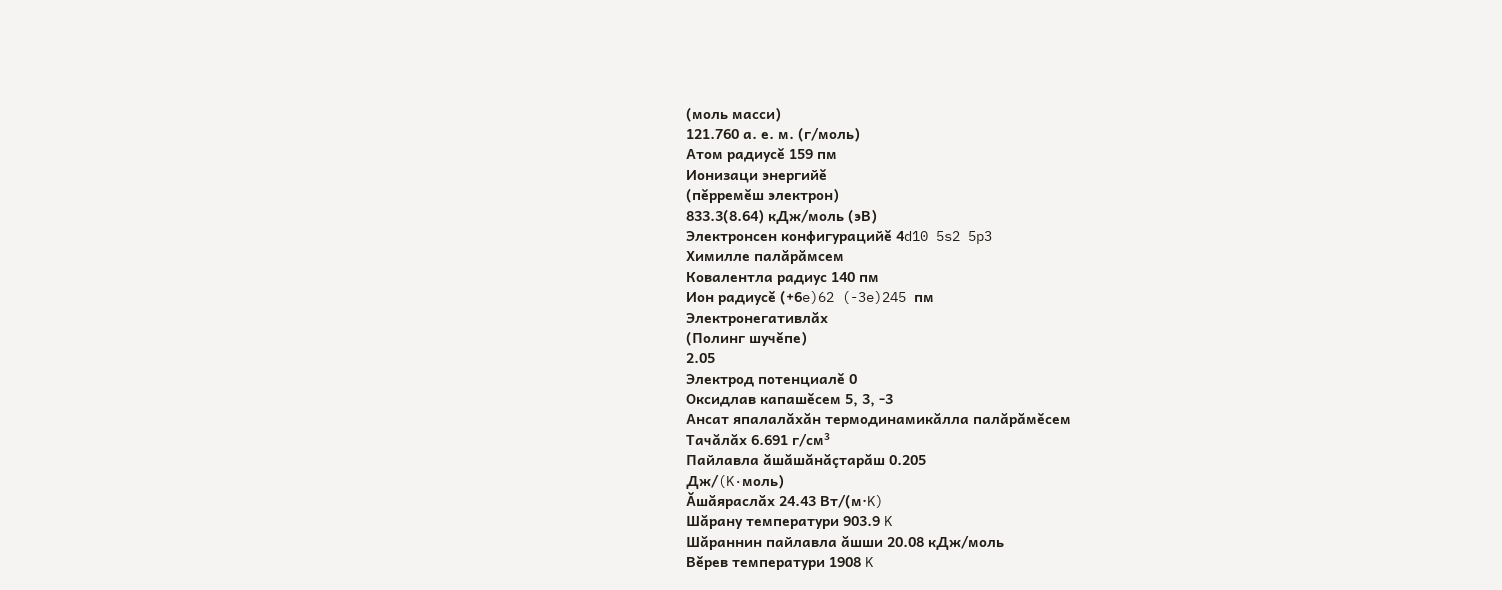(моль масси)
121.760 а. е. м. (г/моль)
Атом радиусĕ 159 пм
Ионизаци энергийĕ
(пĕрремĕш электрон)
833.3(8.64) кДж/моль (эВ)
Электронсен конфигурацийĕ 4d10 5s2 5p3
Химилле палăрăмсем
Ковалентла радиус 140 пм
Ион радиусĕ (+6e)62 (-3e)245 пм
Электронегативлăх
(Полинг шучĕпе)
2.05
Электрод потенциалĕ 0
Оксидлав капашĕсем 5, 3, -3
Ансат япалалăхăн термодинамикăлла палăрăмĕсем
Тачăлăх 6.691 г/см³
Пайлавла ăшăшăнăçтарăш 0.205
Дж/(K·моль)
Ăшăяраслăх 24.43 Вт/(м·K)
Шăрану температури 903.9 K
Шăраннин пайлавла ăшши 20.08 кДж/моль
Вĕрев температури 1908 K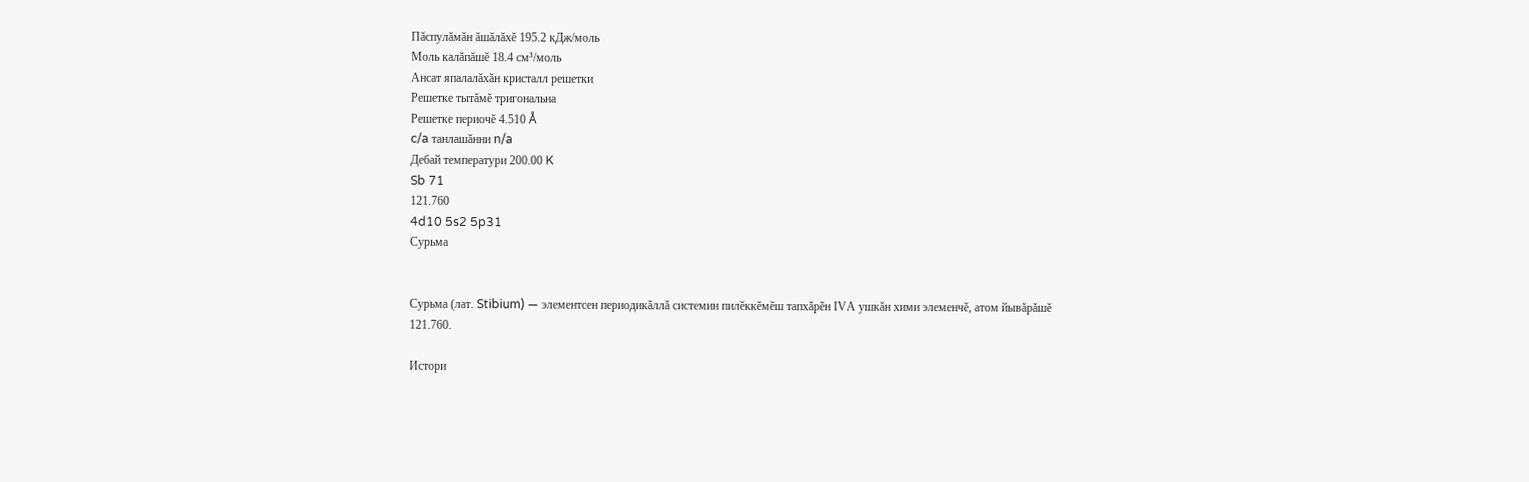Пăспулăмăн ăшăлăхĕ 195.2 кДж/моль
Моль калăпăшĕ 18.4 см³/моль
Ансат япалалăхăн кристалл решетки
Решетке тытăмĕ тригональна
Решетке периочĕ 4.510 Å
c/a танлашăнни n/a
Дебай температури 200.00 K
Sb 71
121.760
4d10 5s2 5p31
Сурьма


Сурьма (лат. Stibium) — элементсен периодикăллă системин пилĕккĕмĕш тапхăрĕн IVА ушкăн хими элеменчĕ, атом йывăрăшĕ 121.760.

Истори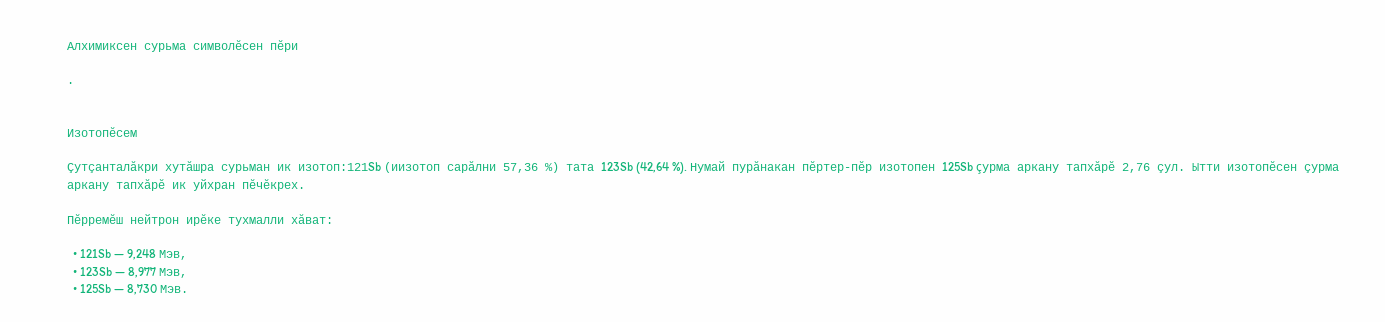Алхимиксен сурьма символĕсен пĕри

.


Изотопĕсем

Çутçанталăкри хутăшра сурьман ик изотоп:121Sb (иизотоп сарăлни 57,36 %) тата 123Sb (42,64 %). Нумай пурăнакан пĕртер-пĕр изотопен 125Sb çурма аркану тапхăрĕ 2,76 çул. Ытти изотопĕсен çурма аркану тапхăрĕ ик уйхран пĕчĕкрех.

Пĕрремĕш нейтрон ирĕке тухмалли хăват:

  • 121Sb — 9,248 Мэв,
  • 123Sb — 8,977 Мэв,
  • 125Sb — 8,730 Мэв.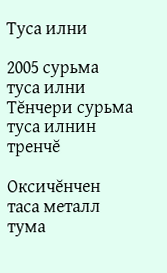Туса илни

2005 сурьма туса илни
Тĕнчери сурьма туса илнин тренчĕ

Оксичĕнчен таса металл тума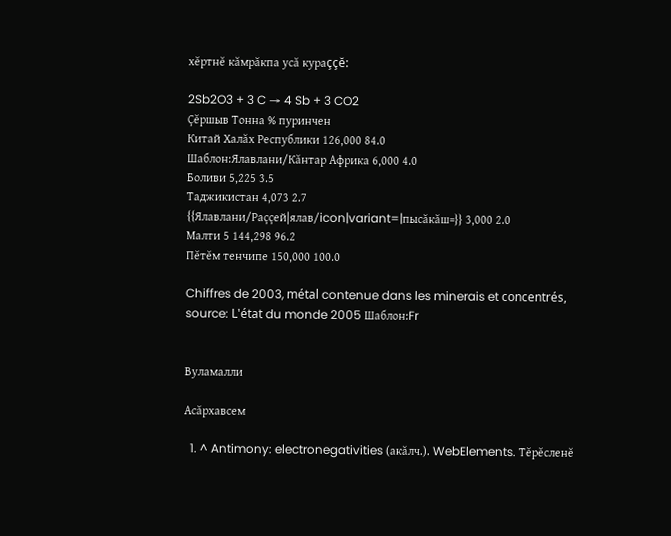хĕртнĕ кăмрăкпа усă кураççĕ:

2Sb2O3 + 3 C → 4 Sb + 3 CO2
Çĕршыв Тонна % пуринчен
Китай Халăх Республики 126,000 84.0
Шаблон:Ялавлани/Кăнтар Африка 6,000 4.0
Боливи 5,225 3.5
Таджикистан 4,073 2.7
{{Ялавлани/Раççей|ялав/icon|variant=|пысăкăш=}} 3,000 2.0
Малти 5 144,298 96.2
Пĕтĕм тенчипе 150,000 100.0

Chiffres de 2003, métal contenue dans les minerais et concentrés, source: L'état du monde 2005 Шаблон:Fr


Вуламалли

Асăрхавсем

  1. ^ Antimony: electronegativities (акăлч.). WebElements. Тĕрĕсленĕ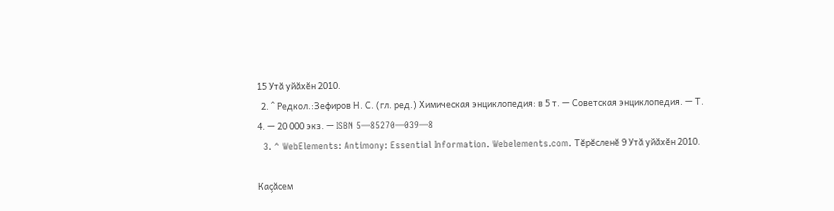15 Утӑ уйӑхӗн 2010.
  2. ^ Редкол.:Зефиров Н. С. (гл. ред.) Химическая энциклопедия: в 5 т. — Советская энциклопедия. — Т. 4. — 20 000 экз. — ISBN 5—85270—039—8
  3. ^ WebElements: Antimony: Essential Information. Webelements.com. Тĕрĕсленĕ 9 Утӑ уйӑхӗн 2010.

Каçăсем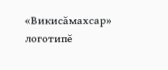«Викисăмахсар» логотипĕ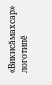«Викисăмахсар» логотипĕ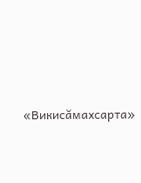«Викисăмахсарта»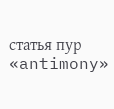статья пур «antimony»